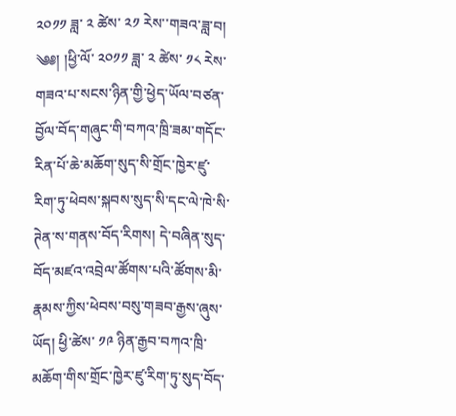༢༠༡༡ ཟླ་ ༢ ཚེས་ ༢༡ རེས་་གཟའ་ཟླ་བ།
༄༅། །ཕྱི་ལོ་ ༢༠༡༡ ཟླ་ ༢ ཚེས་ ༡༨ རེས་གཟའ་པ་སངས་ཉིན་གྱི་ཕྱེད་ཡོལ་བཙན་བྱོལ་བོད་གཞུང་གི་བཀའ་ཁྲི་ཟམ་གདོང་རིན་པོ་ཆེ་མཆོག་སུད་སི་གྲོང་ཁྱེར་ཛུ་རིག་ཏུ་ཕེབས་སྐབས་སུད་སི་དང་ལེ་ཁེ་སི་ཊེན་ས་གནས་བོད་རིགས། དེ་བཞིན་སུད་བོད་མཛའ་འབྲེལ་ཚོགས་པའི་ཚོགས་མི་རྣམས་ཀྱིས་ཕེབས་བསུ་གཟབ་རྒྱས་ཞུས་ཡོད། ཕྱི་ཚེས་ ༡༩ ཉིན་རྒྱབ་བཀའ་ཁྲི་མཆོག་གིས་གྲོང་ཁྱེར་ཛུ་རིག་ཏུ་སུད་བོད་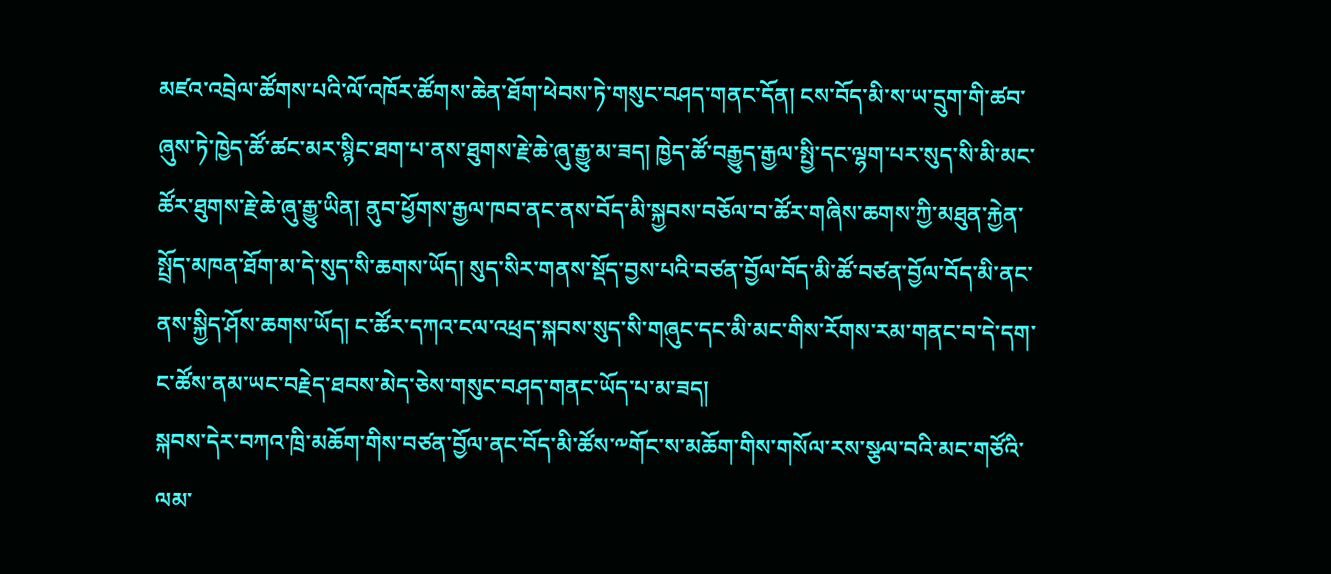མཛའ་འབྲེལ་ཚོགས་པའི་ལོ་འཁོར་ཚོགས་ཆེན་ཐོག་ཕེབས་ཏེ་གསུང་བཤད་གནང་དོན། ངས་བོད་མི་ས་ཡ་དྲུག་གི་ཚབ་ཞུས་ཏེ་ཁྱེད་ཚོ་ཚང་མར་སྙིང་ཐག་པ་ནས་ཐུགས་རྗེ་ཆེ་ཞུ་རྒྱུ་མ་ཟད། ཁྱེད་ཚོ་བརྒྱུད་རྒྱལ་སྤྱི་དང་ལྷག་པར་སུད་སི་མི་མང་ཚོར་ཐུགས་རྗེ་ཆེ་ཞུ་རྒྱུ་ཡིན། ནུབ་ཕྱོགས་རྒྱལ་ཁབ་ནང་ནས་བོད་མི་སྐྱབས་བཅོལ་བ་ཚོར་གཞིས་ཆགས་ཀྱི་མཐུན་རྐྱེན་སྤྲོད་མཁན་ཐོག་མ་དེ་སུད་སི་ཆགས་ཡོད། སུད་སིར་གནས་སྡོད་བྱས་པའི་བཙན་བྱོལ་བོད་མི་ཚོ་བཙན་བྱོལ་བོད་མི་ནང་ནས་སྐྱིད་ཤོས་ཆགས་ཡོད། ང་ཚོར་དཀའ་ངལ་འཕྲད་སྐབས་སུད་སི་གཞུང་དང་མི་མང་གིས་རོགས་རམ་གནང་བ་དེ་དག་ང་ཚོས་ནམ་ཡང་བརྗེད་ཐབས་མེད་ཅེས་གསུང་བཤད་གནང་ཡོད་པ་མ་ཟད།
སྐབས་དེར་བཀའ་ཁྲི་མཆོག་གིས་བཙན་བྱོལ་ནང་བོད་མི་ཚོས་༸གོང་ས་མཆོག་གིས་གསོལ་རས་སྩལ་བའི་མང་གཙོའི་ལམ་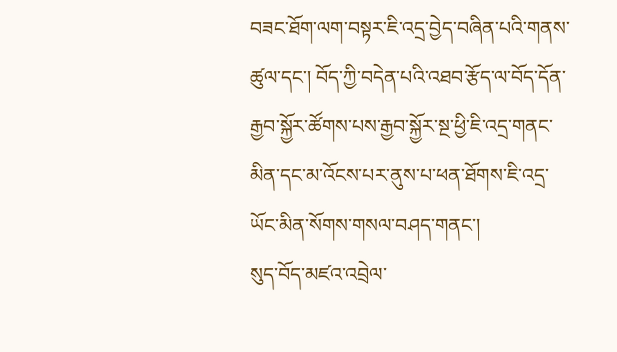བཟང་ཐོག་ལག་བསྟར་ཇི་འདྲ་བྱེད་བཞིན་པའི་གནས་ཚུལ་དང་། བོད་ཀྱི་བདེན་པའི་འཐབ་རྩོད་ལ་བོད་དོན་རྒྱབ་སྐྱོར་ཚོགས་པས་རྒྱབ་སྐྱོར་སྔ་ཕྱི་ཇི་འདྲ་གནང་མིན་དང་མ་འོངས་པར་ནུས་པ་ཕན་ཐོགས་ཇི་འདྲ་ཡོང་མིན་སོགས་གསལ་བཤད་གནང་།
སུད་བོད་མཛའ་འབྲེལ་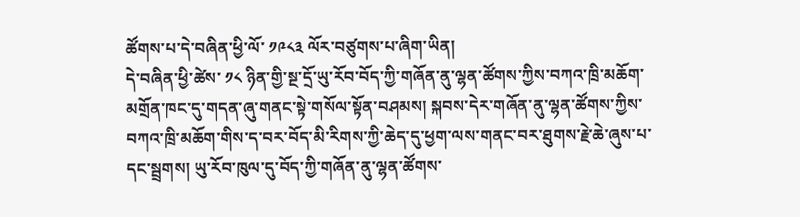ཚོགས་པ་དེ་བཞིན་ཕྱི་ལོ་ ༡༩༨༣ ལོར་བཙུགས་པ་ཞིག་ཡིན།
དེ་བཞིན་ཕྱི་ཚེས་ ༡༨ ཉིན་གྱི་སྔ་དྲོ་ཡུ་རོབ་བོད་ཀྱི་གཞོན་ནུ་ལྷན་ཚོགས་ཀྱིས་བཀའ་ཁྲི་མཆོག་མགྲོན་ཁང་དུ་གདན་ཞུ་གནང་སྟེ་གསོལ་སྟོན་བཤམས། སྐབས་དེར་གཞོན་ནུ་ལྷན་ཚོགས་ཀྱིས་བཀའ་ཁྲི་མཆོག་གིས་ད་བར་བོད་མི་རིགས་ཀྱི་ཆེད་དུ་ཕྱག་ལས་གནང་བར་ཐུགས་རྗེ་ཆེ་ཞུས་པ་དང་སྦྲགས། ཡུ་རོབ་ཁུལ་དུ་བོད་ཀྱི་གཞོན་ནུ་ལྷན་ཚོགས་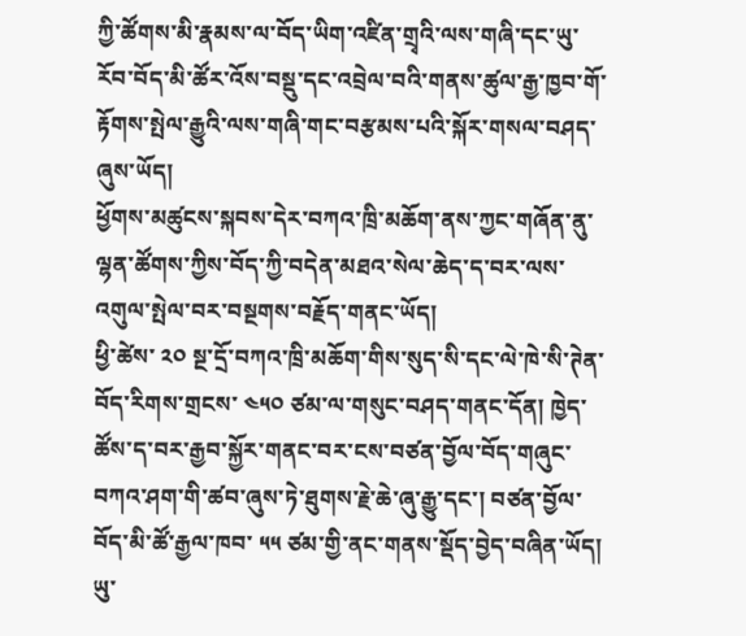ཀྱི་ཚོགས་མི་རྣམས་ལ་བོད་ཡིག་འཛིན་གྲྭའི་ལས་གཞི་དང་ཡུ་རོབ་བོད་མི་ཚོར་འོས་བསྡུ་དང་འབྲེལ་བའི་གནས་ཚུལ་རྒྱ་ཁྱབ་གོ་རྟོགས་སྤེལ་རྒྱུའི་ལས་གཞི་གང་བརྩམས་པའི་སྐོར་གསལ་བཤད་ཞུས་ཡོད།
ཕྱོགས་མཚུངས་སྐབས་དེར་བཀའ་ཁྲི་མཆོག་ནས་ཀྱང་གཞོན་ནུ་ལྷན་ཚོགས་ཀྱིས་བོད་ཀྱི་བདེན་མཐའ་སེལ་ཆེད་ད་བར་ལས་འགུལ་སྤེལ་བར་བསྔགས་བརྗོད་གནང་ཡོད།
ཕྱི་ཚེས་ ༢༠ སྔ་དྲོ་བཀའ་ཁྲི་མཆོག་གིས་སུད་སི་དང་ལེ་ཁེ་སི་ཊེན་བོད་རིགས་གྲངས་ ༤༥༠ ཙམ་ལ་གསུང་བཤད་གནང་དོན། ཁྱེད་ཚོས་ད་བར་རྒྱབ་སྐྱོར་གནང་བར་ངས་བཙན་བྱོལ་བོད་གཞུང་བཀའ་ཤག་གི་ཚབ་ཞུས་ཏེ་ཐུགས་རྗེ་ཆེ་ཞུ་རྒྱུ་དང་། བཙན་བྱོལ་བོད་མི་ཚོ་རྒྱལ་ཁབ་ ༥༥ ཙམ་གྱི་ནང་གནས་སྡོད་བྱེད་བཞིན་ཡོད། ཡུ་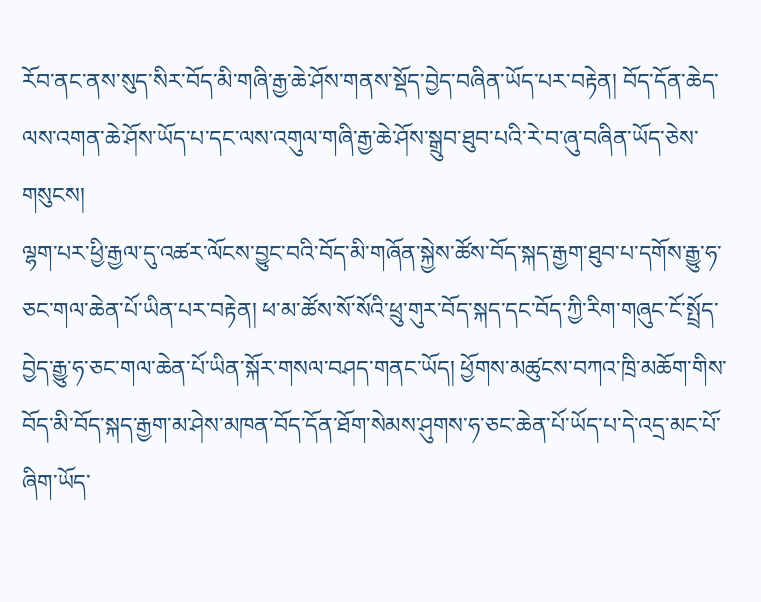རོབ་ནང་ནས་སུད་སིར་བོད་མི་གཞི་རྒྱ་ཆེ་ཤོས་གནས་སྡོད་བྱེད་བཞིན་ཡོད་པར་བརྟེན། བོད་དོན་ཆེད་ལས་འགན་ཆེ་ཤོས་ཡོད་པ་དང་ལས་འགུལ་གཞི་རྒྱ་ཆེ་ཤོས་སྒྲུབ་ཐུབ་པའི་རེ་བ་ཞུ་བཞིན་ཡོད་ཅེས་གསུངས།
ལྷག་པར་ཕྱི་རྒྱལ་དུ་འཚར་ལོངས་བྱུང་བའི་བོད་མི་གཞོན་སྐྱེས་ཚོས་བོད་སྐད་རྒྱག་ཐུབ་པ་དགོས་རྒྱུ་ཧ་ཅང་གལ་ཆེན་པོ་ཡིན་པར་བརྟེན། ཕ་མ་ཚོས་སོ་སོའི་ཕྲུ་གུར་བོད་སྐད་དང་བོད་ཀྱི་རིག་གཞུང་ངོ་སྤྲོད་བྱེད་རྒྱུ་ཧ་ཅང་གལ་ཆེན་པོ་ཡིན་སྐོར་གསལ་བཤད་གནང་ཡོད། ཕྱོགས་མཚུངས་བཀའ་ཁྲི་མཆོག་གིས་བོད་མི་བོད་སྐད་རྒྱག་མ་ཤེས་མཁན་བོད་དོན་ཐོག་སེམས་ཤུགས་ཧ་ཅང་ཆེན་པོ་ཡོད་པ་དེ་འདྲ་མང་པོ་ཞིག་ཡོད་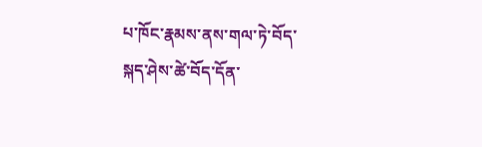པ་ཁོང་རྣམས་ནས་གལ་ཏེ་བོད་སྐད་ཤེས་ཚེ་བོད་དོན་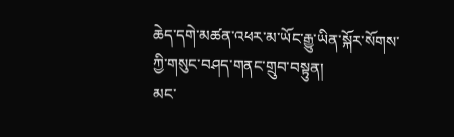ཆེད་དགེ་མཚན་འཕར་མ་ཡོང་རྒྱུ་ཡིན་སྐོར་སོགས་ཀྱི་གསུང་བཤད་གནང་གྲུབ་བསྟུན།
མང་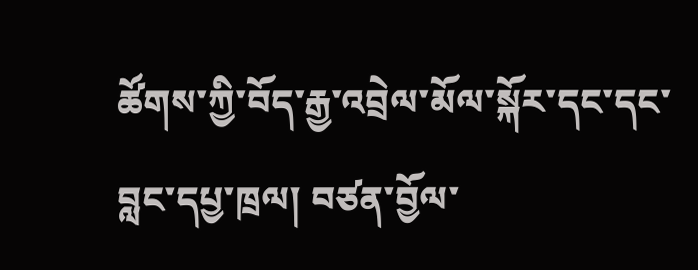ཚོགས་ཀྱི་བོད་རྒྱ་འབྲེལ་མོལ་སྐོར་དང་དང་བླང་དཔྱ་ཁྲལ། བཙན་བྱོལ་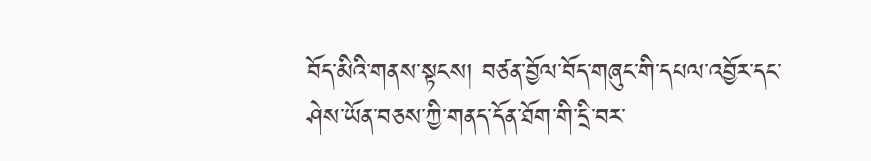བོད་མིའི་གནས་སྟངས། བཙན་བྱོལ་བོད་གཞུང་གི་དཔལ་འབྱོར་དང་ཤེས་ཡོན་བཅས་ཀྱི་གནད་དོན་ཐོག་གི་དྲི་བར་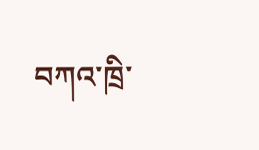བཀའ་ཁྲི་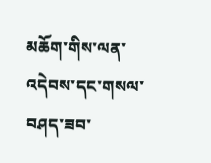མཆོག་གིས་ལན་འདེབས་དང་གསལ་བཤད་ཟབ་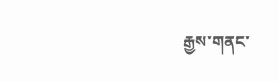རྒྱས་གནང་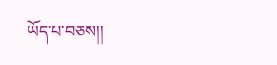ཡོད་པ་བཅས།།